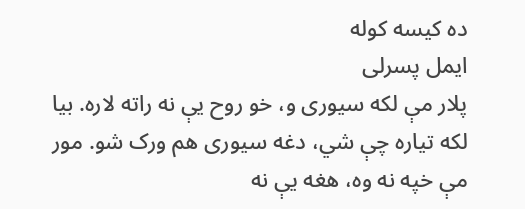ده کیسه کوله
ایمل پسرلی
پلار مې لکه سیوری و، خو روح یې نه راته لاره. بیا لکه تیاره چې شي، دغه سیوری هم ورک شو. مور مې خپه نه وه، هغه یې نه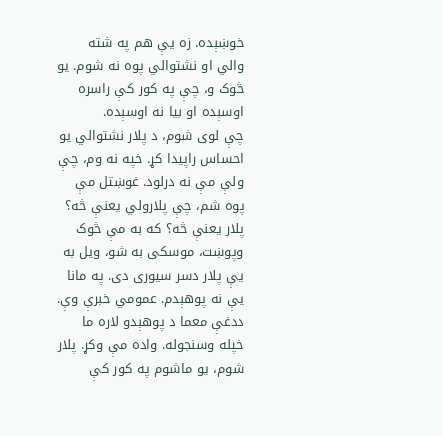خوښېده. زه یې هم په شته والي او نشتوالي پوه نه شوم. یو څوک و، چې په کور کې راسره اوسېده او بیا نه اوسېده.
چې لوی شوم، د پلار نشتوالي یو احساس راپیدا کړ. خپه نه وم، چې ولې مې نه درلود. غوښتل مې پوه شم، چې پلارولي یعنې څه؟ پلار یعنې څه؟ که به مې څوک وپوښت، موسکی به شو، ویل به یې پلار دسر سیوری دی. په مانا یې نه پوهېدم. عمومي خبرې وې. ددغې معما د پوهېدو لاره ما خپله وسنجوله. واده مې وکړ. پلار شوم، یو ماشوم په کور کې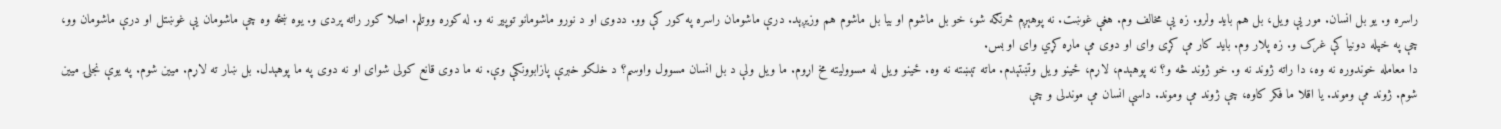راسره و. یو بل انسان. مور یې ویل، بل هم باید ولرو. زه یې مخالف وم. هغې غوښت. نه پوهېږم څرنګه شو، خو بل ماشوم او بیا بل ماشوم هم وزيږېد. درې ماشومان راسره په کور کې وو. ددوی او د نورو ماشومانو توپیر نه و. له کوره ووتلم. اصلا کور راته پردی و. یوه ښځه وه چې ماشومان یې غوښتل او درې ماشومان وو، چې په خپله دونیا کې غرک و. زه پلار وم. باید کار مې کړی وای او دوی مې ماړه کړي وای او بس.
دا معامله خوندوره نه وه، دا راته ژوند نه و. خو ژوند څه و؟ نه پوهېدم، لاړم، ځينو ویل وتښتېدم. ماته تېښته نه وه. ځينو ویل له مسوولیته مخ اړوم. ما ویل ولې د بل انسان مسوول واوسم؟ د خلکو خبرې پازابوونکې وې. نه ما دوی قانع کولی شوای او نه دوی په ما پوهېدل. بل ښار ته لاړم. میین شوم. په یوې نجلۍ میین شوم. ژوند مې وموند. یا اقلا ما فکر کاوه، چې ژوند مې وموند. داسې انسان مې موندلی و چې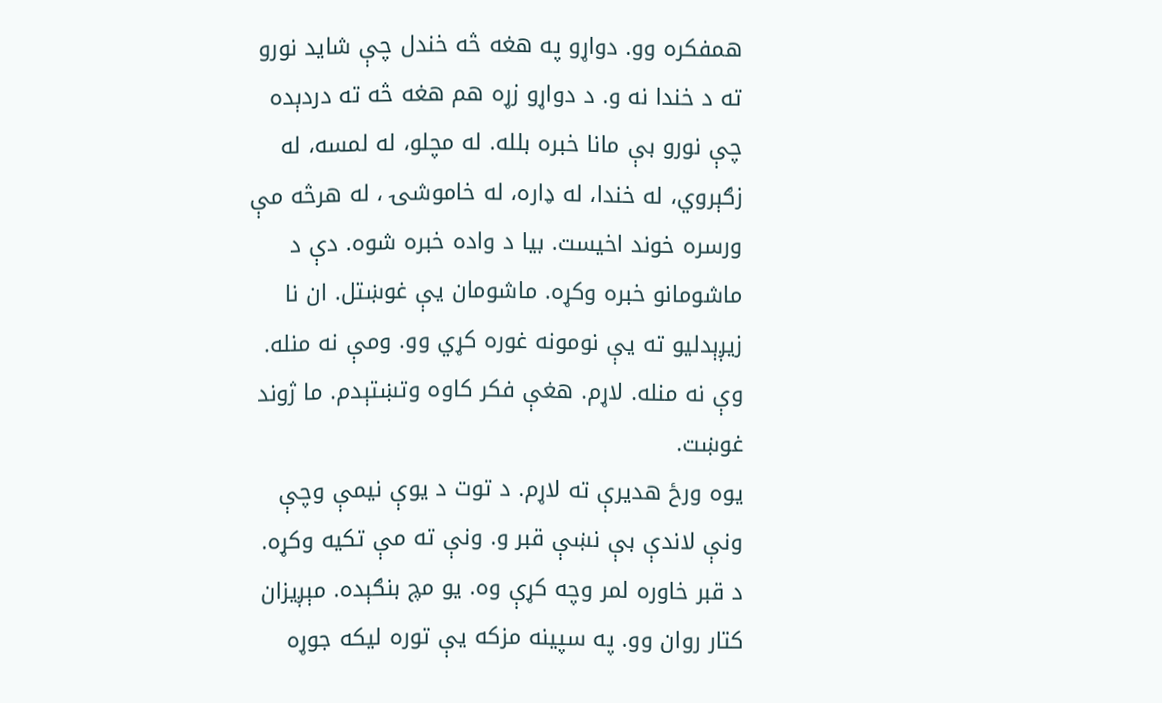همفکره وو. دواړو په هغه څه خندل چې شاید نورو ته د خندا نه و. د دواړو زړه هم هغه څه ته دردېده چې نورو بې مانا خبره بلله. له مچلو، له لمسه، له زګېروي، له خندا، له ډاره، له خاموشۍ ، له هرڅه مې ورسره خوند اخیست. بیا د واده خبره شوه. دې د ماشومانو خبره وکړه. ماشومان یې غوښتل. ان نا زیږېدلیو ته یې نومونه غوره کړي وو. ومې نه منله. وې نه منله. لاړم. هغې فکر کاوه وتښتېدم. ما ژوند غوښت.
یوه ورځ هدیرې ته لاړم. د توت د یوې نیمې وچې ونې لاندې بې نښې قبر و. ونې ته مې تکیه وکړه. د قبر خاوره لمر وچه کړې وه. یو مچ بنګېده. مېږیزان کتار روان وو. په سپینه مزکه یې توره لیکه جوړه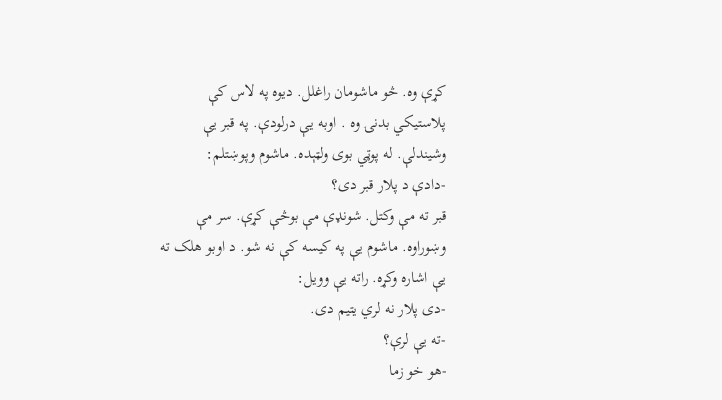کړې وه. څو ماشومان راغلل. دیوه په لاس کې پلاستیکي بدنۍ وه . اوبه یې درلودې. په قبر یې وشیندلې. له پوټي بوی ولټېده. ماشوم وپوښتلم:
-دادې د پلار قبر دی؟
قبر ته مې وکتل. شونډې مې بوڅې کړې. سر مې وښوراوه. ماشوم یې په کیسه کې نه شو. د اوبو هلک ته یې اشاره وکړه. راته یې وویل:
-دی پلار نه لري یتیم دی.
-ته یې لرې؟
-هو خو زما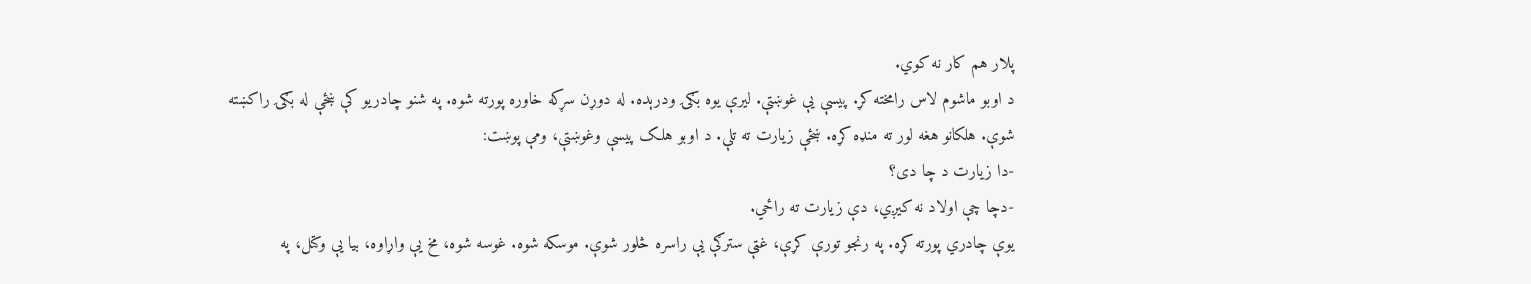پلار هم کار نه کوي.
د اوبو ماشوم لاس رامخته کړ. پیسې یې غوښتې. لیرې یوه بګۍ ودرېده. له دوړن سړکه خاوره پورته شوه. په شنو چادریو کې ښځې له بګۍ راکښته شوې. هلکانو هغه لور ته منډه کړه. ښځې زیارت ته تلې. د اوبو هلک پیسې وغوښتې، ومې پوښت:
-دا زیارت د چا دی؟
-دچا چې اولاد نه کیږي، دې زیارت ته راځي.
یوې چادري پورته کړه. په رنجو تورې کړې، غټې سترګې یې راسره څلور شوې. موسکه شوه. غوسه شوه، مخ یې واړاوه، بیا یې وکتل، په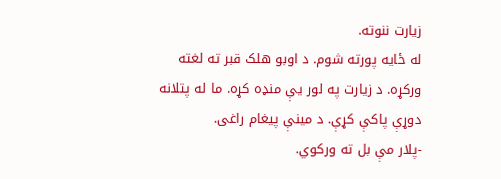زیارت ننوته.
له ځایه پورته شوم. د اوبو هلک قبر ته لغته ورکړه. د زیارت په لور یې منډه کړه. ما له پتلانه دوړې پاکې کړې. د مینې پیغام راغی.
-پلار مې بل ته ورکوي.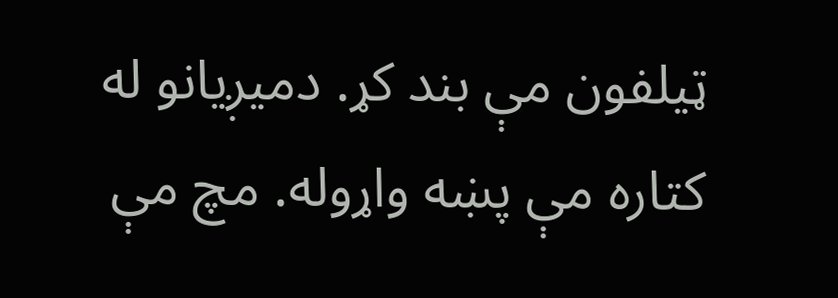ټيلفون مې بند کړ. دمیږیانو له کتاره مې پښه واړوله. مچ مې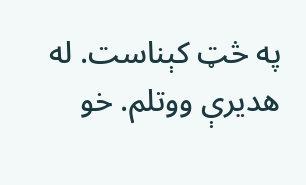په څټ کېناست. له هدیرې ووتلم. خو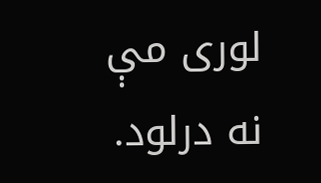لوری مې نه درلود.